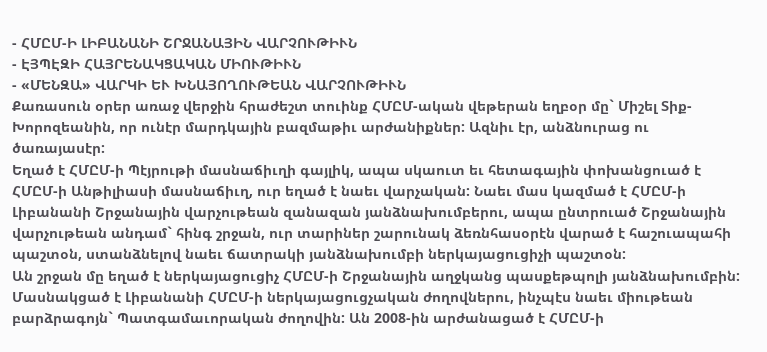- ՀՄԸՄ-Ի ԼԻԲԱՆԱՆԻ ՇՐՋԱՆԱՅԻՆ ՎԱՐՉՈՒԹԻՒՆ
- ԷՅՊԷԶԻ ՀԱՅՐԵՆԱԿՑԱԿԱՆ ՄԻՈՒԹԻՒՆ
- «ՄԵՆԶԱ» ՎԱՐԿԻ ԵՒ ԽՆԱՅՈՂՈՒԹԵԱՆ ՎԱՐՉՈՒԹԻՒՆ
Քառասուն օրեր առաջ վերջին հրաժեշտ տուինք ՀՄԸՄ-ական վեթերան եղբօր մը` Միշել Տիք-Խորոզեանին, որ ունէր մարդկային բազմաթիւ արժանիքներ: Ազնիւ էր, անձնուրաց ու ծառայասէր:
Եղած է ՀՄԸՄ-ի Պէյրութի մասնաճիւղի գայլիկ, ապա սկաուտ եւ հետագային փոխանցուած է ՀՄԸՄ-ի Անթիլիասի մասնաճիւղ, ուր եղած է նաեւ վարչական: Նաեւ մաս կազմած է ՀՄԸՄ-ի Լիբանանի Շրջանային վարչութեան զանազան յանձնախումբերու, ապա ընտրուած Շրջանային վարչութեան անդամ` հինգ շրջան, ուր տարիներ շարունակ ձեռնհասօրէն վարած է հաշուապահի պաշտօն, ստանձնելով նաեւ ճատրակի յանձնախումբի ներկայացուցիչի պաշտօն:
Ան շրջան մը եղած է ներկայացուցիչ ՀՄԸՄ-ի Շրջանային աղջկանց պասքեթպոլի յանձնախումբին: Մասնակցած է Լիբանանի ՀՄԸՄ-ի ներկայացուցչական ժողովներու, ինչպէս նաեւ միութեան բարձրագոյն` Պատգամաւորական ժողովին: Ան 2008-ին արժանացած է ՀՄԸՄ-ի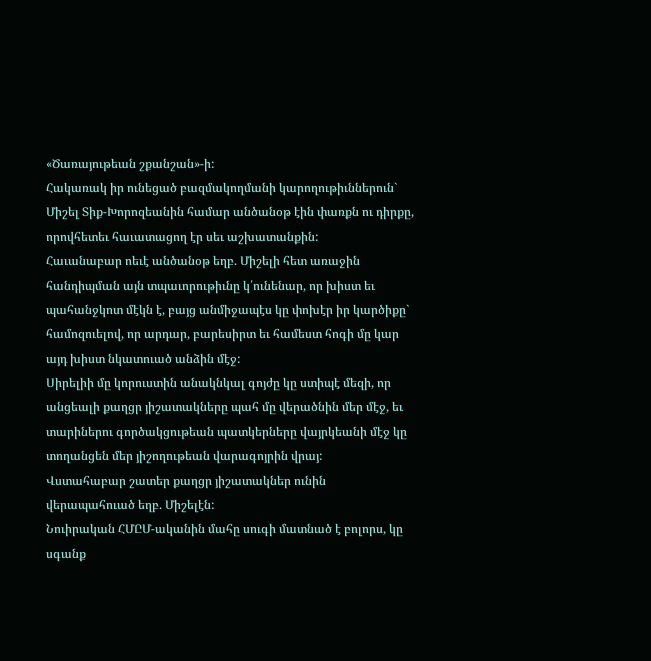«Ծառայութեան շքանշան»-ի:
Հակառակ իր ունեցած բազմակողմանի կարողութիւններուն` Միշել Տիք-Խորոզեանին համար անծանօթ էին փառքն ու դիրքը, որովհետեւ հաւատացող էր սեւ աշխատանքին:
Հաւանաբար ոեւէ անծանօթ եղբ. Միշելի հետ առաջին հանդիպման այն տպաւորութիւնը կ՛ունենար, որ խիստ եւ պահանջկոտ մէկն է, բայց անմիջապէս կը փոխէր իր կարծիքը` համոզուելով, որ արդար, բարեսիրտ եւ համեստ հոգի մը կար այդ խիստ նկատուած անձին մէջ:
Սիրելիի մը կորուստին անակնկալ գոյժը կը ստիպէ մեզի, որ անցեալի քաղցր յիշատակները պահ մը վերածնին մեր մէջ, եւ տարիներու գործակցութեան պատկերները վայրկեանի մէջ կը տողանցեն մեր յիշողութեան վարագոյրին վրայ:
Վստահաբար շատեր քաղցր յիշատակներ ունին վերապահուած եղբ. Միշելէն:
Նուիրական ՀՄԸՄ-ականին մահը սուգի մատնած է բոլորս, կը սգանք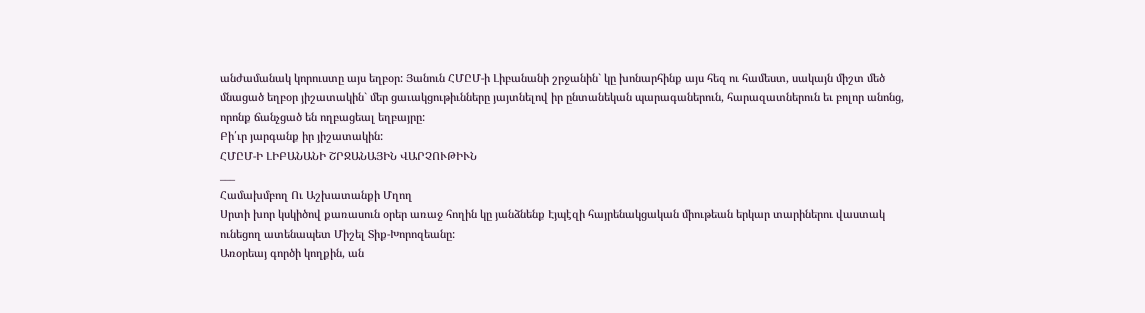անժամանակ կորուստը այս եղբօր: Յանուն ՀՄԸՄ-ի Լիբանանի շրջանին` կը խոնարհինք այս հեզ ու համեստ, սակայն միշտ մեծ մնացած եղբօր յիշատակին` մեր ցաւակցութիւնները յայտնելով իր ընտանեկան պարագաներուն, հարազատներուն եւ բոլոր անոնց, որոնք ճանչցած են ողբացեալ եղբայրը:
Բի՛ւր յարգանք իր յիշատակին:
ՀՄԸՄ-Ի ԼԻԲԱՆԱՆԻ ՇՐՋԱՆԱՅԻՆ ՎԱՐՉՈՒԹԻՒՆ
___
Համախմբող Ու Աշխատանքի Մղող
Սրտի խոր կսկիծով քառասուն օրեր առաջ հողին կը յանձնենք Էյպէզի հայրենակցական միութեան երկար տարիներու վաստակ ունեցող ատենապետ Միշել Տիք-Խորոզեանը:
Առօրեայ գործի կողքին, ան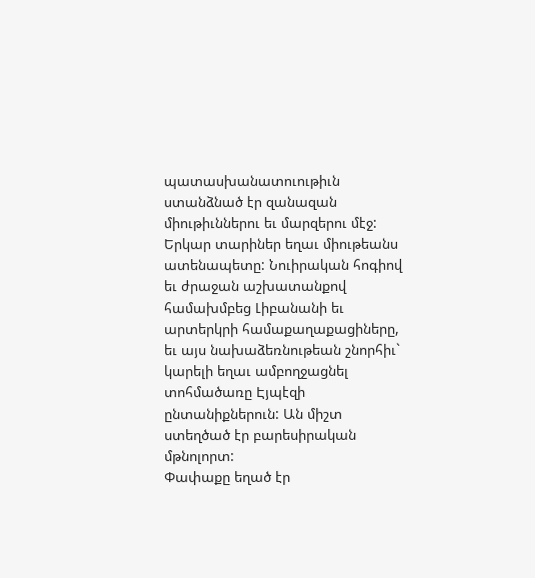պատասխանատուութիւն ստանձնած էր զանազան միութիւններու եւ մարզերու մէջ: Երկար տարիներ եղաւ միութեանս ատենապետը: Նուիրական հոգիով եւ ժրաջան աշխատանքով համախմբեց Լիբանանի եւ արտերկրի համաքաղաքացիները, եւ այս նախաձեռնութեան շնորհիւ` կարելի եղաւ ամբողջացնել տոհմածառը Էյպէզի ընտանիքներուն: Ան միշտ ստեղծած էր բարեսիրական մթնոլորտ:
Փափաքը եղած էր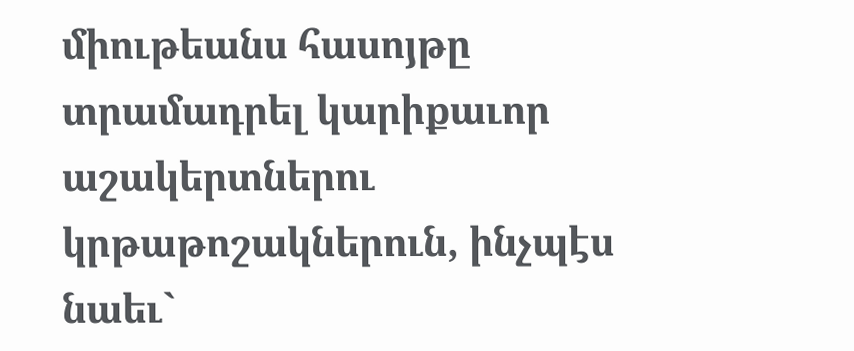միութեանս հասոյթը տրամադրել կարիքաւոր աշակերտներու կրթաթոշակներուն, ինչպէս նաեւ`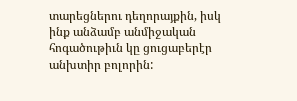տարեցներու դեղորայքին, իսկ ինք անձամբ անմիջական հոգածութիւն կը ցուցաբերէր անխտիր բոլորին: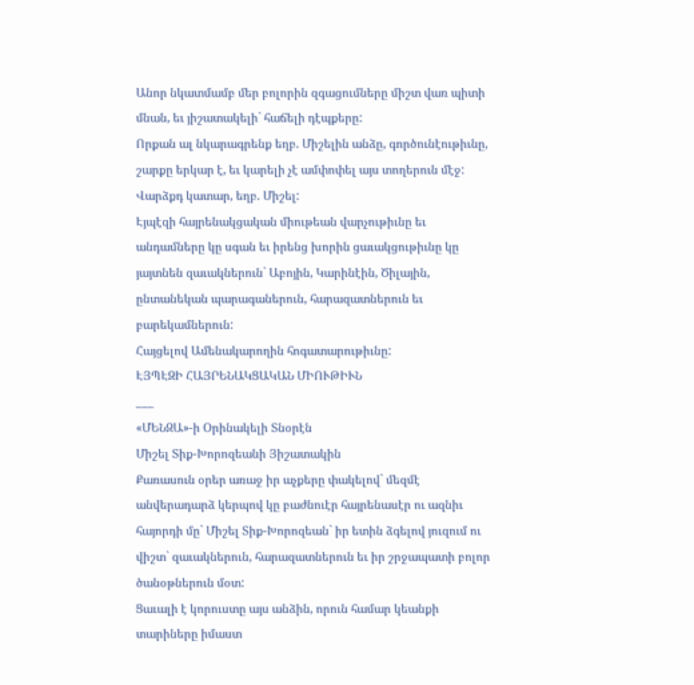Անոր նկատմամբ մեր բոլորին զգացումները միշտ վառ պիտի մնան, եւ յիշատակելի` հաճելի դէպքերը:
Որքան ալ նկարագրենք եղբ. Միշելին անձը, գործունէութիւնը, շարքը երկար է, եւ կարելի չէ ամփոփել այս տողերուն մէջ: Վարձքդ կատար, եղբ. Միշել:
Էյպէզի հայրենակցական միութեան վարչութիւնը եւ անդամները կը սգան եւ իրենց խորին ցաւակցութիւնը կը յայտնեն զաւակներուն` Աբոյին, Կարինէին, Ծիլային, ընտանեկան պարագաներուն, հարազատներուն եւ բարեկամներուն:
Հայցելով Ամենակարողին հոգատարութիւնը:
ԷՅՊԷԶԻ ՀԱՅՐԵՆԱԿՑԱԿԱՆ ՄԻՈՒԹԻՒՆ
___
«ՄԵՆԶԱ»-ի Օրինակելի Տնօրէն
Միշել Տիք-Խորոզեանի Յիշատակին
Քառասուն օրեր առաջ իր աչքերը փակելով` մեզմէ անվերադարձ կերպով կը բաժնուէր հայրենասէր ու ազնիւ հայորդի մը` Միշել Տիք-Խորոզեան` իր ետին ձգելով յուզում ու վիշտ` զաւակներուն, հարազատներուն եւ իր շրջապատի բոլոր ծանօթներուն մօտ:
Ցաւալի է կորուստը այս անձին, որուն համար կեանքի տարիները իմաստ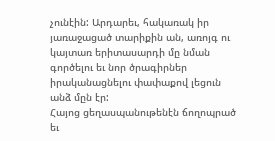չունէին: Արդարեւ, հակառակ իր յառաջացած տարիքին ան, առոյգ ու կայտառ երիտասարդի մը նման գործելու եւ նոր ծրագիրներ իրականացնելու փափաքով լեցուն անձ մըն էր:
Հայոց ցեղասպանութենէն ճողոպրած եւ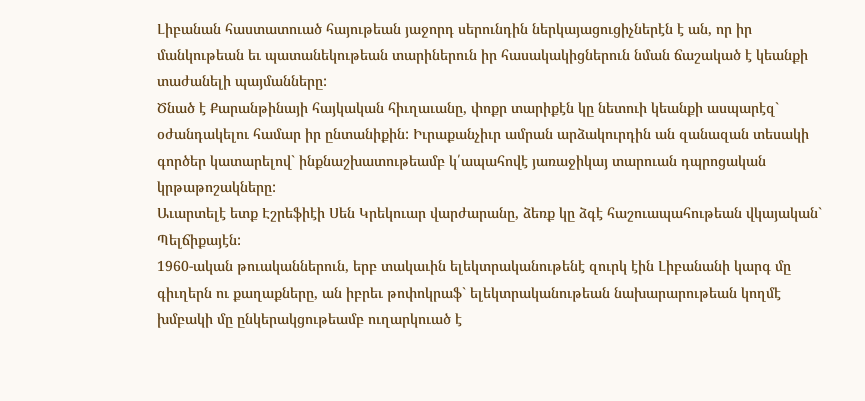Լիբանան հաստատուած հայութեան յաջորդ սերունդին ներկայացուցիչներէն է ան, որ իր մանկութեան եւ պատանեկութեան տարիներուն իր հասակակիցներուն նման ճաշակած է կեանքի տաժանելի պայմանները:
Ծնած է Քարանթինայի հայկական հիւղաւանը, փոքր տարիքէն կը նետուի կեանքի ասպարէզ` օժանդակելու համար իր ընտանիքին: Իւրաքանչիւր ամրան արձակուրդին ան զանազան տեսակի գործեր կատարելով` ինքնաշխատութեամբ կ՛ապահովէ յառաջիկայ տարուան դպրոցական կրթաթոշակները:
Աւարտելէ ետք Էշրեֆիէի Սեն Կրեկուար վարժարանը, ձեռք կը ձգէ հաշուապահութեան վկայական` Պելճիքայէն:
1960-ական թուականներուն, երբ տակաւին ելեկտրականութենէ զուրկ էին Լիբանանի կարգ մը գիւղերն ու քաղաքները, ան իբրեւ թոփոկրաֆ` ելեկտրականութեան նախարարութեան կողմէ խմբակի մը ընկերակցութեամբ ուղարկուած է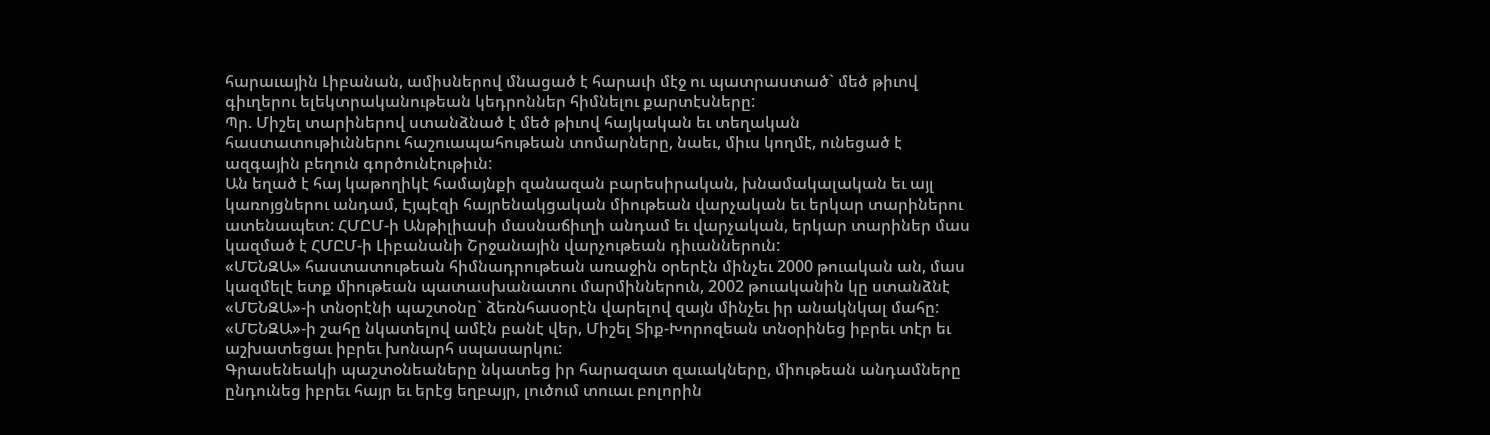հարաւային Լիբանան, ամիսներով մնացած է հարաւի մէջ ու պատրաստած` մեծ թիւով գիւղերու ելեկտրականութեան կեդրոններ հիմնելու քարտէսները:
Պր. Միշել տարիներով ստանձնած է մեծ թիւով հայկական եւ տեղական հաստատութիւններու հաշուապահութեան տոմարները, նաեւ, միւս կողմէ, ունեցած է ազգային բեղուն գործունէութիւն:
Ան եղած է հայ կաթողիկէ համայնքի զանազան բարեսիրական, խնամակալական եւ այլ կառոյցներու անդամ, Էյպէզի հայրենակցական միութեան վարչական եւ երկար տարիներու ատենապետ: ՀՄԸՄ-ի Անթիլիասի մասնաճիւղի անդամ եւ վարչական, երկար տարիներ մաս կազմած է ՀՄԸՄ-ի Լիբանանի Շրջանային վարչութեան դիւաններուն:
«ՄԵՆԶԱ» հաստատութեան հիմնադրութեան առաջին օրերէն մինչեւ 2000 թուական ան, մաս կազմելէ ետք միութեան պատասխանատու մարմիններուն, 2002 թուականին կը ստանձնէ «ՄԵՆԶԱ»-ի տնօրէնի պաշտօնը` ձեռնհասօրէն վարելով զայն մինչեւ իր անակնկալ մահը:
«ՄԵՆԶԱ»-ի շահը նկատելով ամէն բանէ վեր, Միշել Տիք-Խորոզեան տնօրինեց իբրեւ տէր եւ աշխատեցաւ իբրեւ խոնարհ սպասարկու:
Գրասենեակի պաշտօնեաները նկատեց իր հարազատ զաւակները, միութեան անդամները ընդունեց իբրեւ հայր եւ երէց եղբայր, լուծում տուաւ բոլորին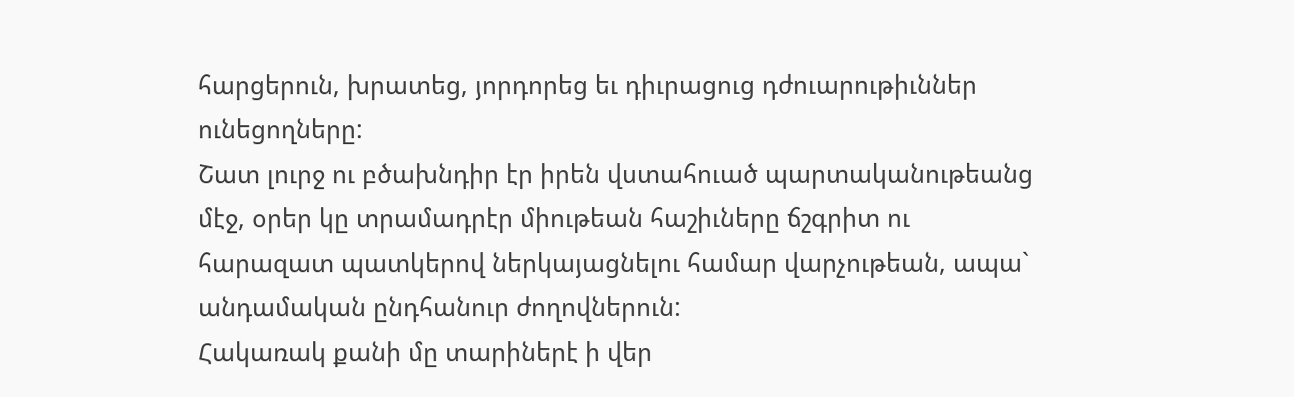հարցերուն, խրատեց, յորդորեց եւ դիւրացուց դժուարութիւններ ունեցողները:
Շատ լուրջ ու բծախնդիր էր իրեն վստահուած պարտականութեանց մէջ, օրեր կը տրամադրէր միութեան հաշիւները ճշգրիտ ու հարազատ պատկերով ներկայացնելու համար վարչութեան, ապա` անդամական ընդհանուր ժողովներուն:
Հակառակ քանի մը տարիներէ ի վեր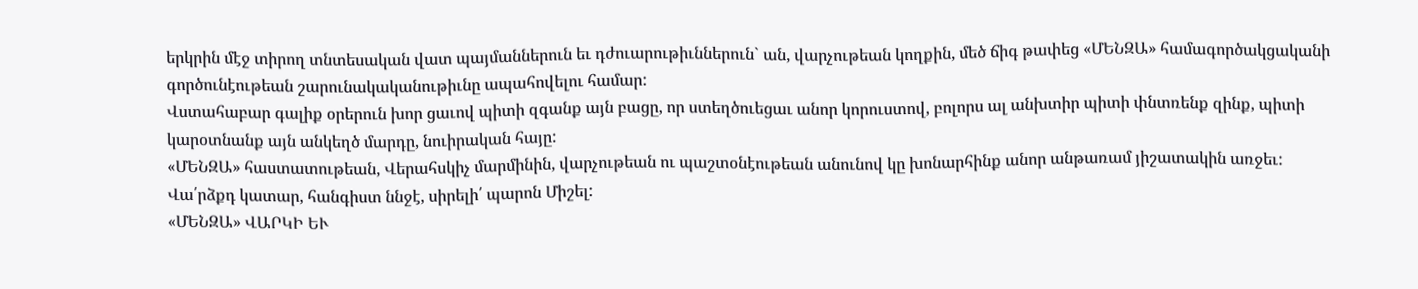երկրին մէջ տիրող տնտեսական վատ պայմաններուն եւ դժուարութիւններուն` ան, վարչութեան կողքին, մեծ ճիգ թափեց «ՄԵՆԶԱ» համագործակցականի գործունէութեան շարունակականութիւնը ապահովելու համար:
Վստահաբար գալիք օրերուն խոր ցաւով պիտի զգանք այն բացը, որ ստեղծուեցաւ անոր կորուստով, բոլորս ալ անխտիր պիտի փնտռենք զինք, պիտի կարօտնանք այն անկեղծ մարդը, նուիրական հայը:
«ՄԵՆԶԱ» հաստատութեան, Վերահսկիչ մարմինին, վարչութեան ու պաշտօնէութեան անունով կը խոնարհինք անոր անթառամ յիշատակին առջեւ:
Վա՛րձքդ կատար, հանգիստ ննջէ, սիրելի՛ պարոն Միշել:
«ՄԵՆԶԱ» ՎԱՐԿԻ ԵՒ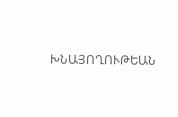ԽՆԱՅՈՂՈՒԹԵԱՆ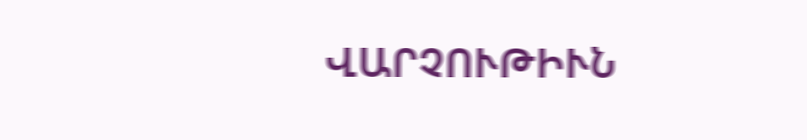ՎԱՐՉՈՒԹԻՒՆ